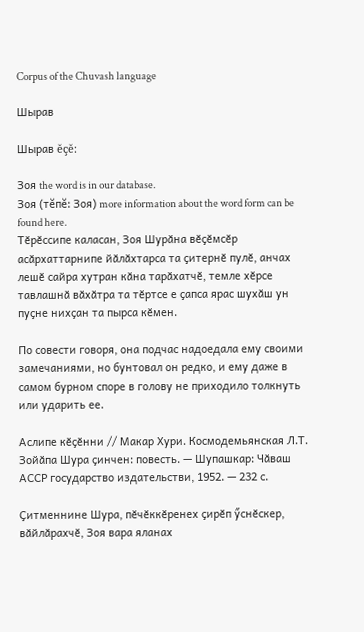Corpus of the Chuvash language

Шырав

Шырав ĕçĕ:

Зоя the word is in our database.
Зоя (тĕпĕ: Зоя) more information about the word form can be found here.
Тӗрӗссипе каласан, Зоя Шурӑна вӗҫӗмсӗр асӑрхаттарнипе йӑлӑхтарса та ҫитернӗ пулӗ, анчах лешӗ сайра хутран кӑна тарӑхатчӗ, темле хӗрсе тавлашнӑ вӑхӑтра та тӗртсе е ҫапса ярас шухӑш ун пуҫне нихҫан та пырса кӗмен.

По совести говоря, она подчас надоедала ему своими замечаниями, но бунтовал он редко, и ему даже в самом бурном споре в голову не приходило толкнуть или ударить ее.

Аслипе кӗҫӗнни // Макар Хури. Космодемьянская Л.Т. Зойӑпа Шура ҫинчен: повесть. — Шупашкар: Чӑваш АССР государство издательстви, 1952. — 232 с.

Ҫитменнине Шура, пӗчӗккӗренех ҫирӗп ӳснӗскер, вӑйлӑрахчӗ, Зоя вара яланах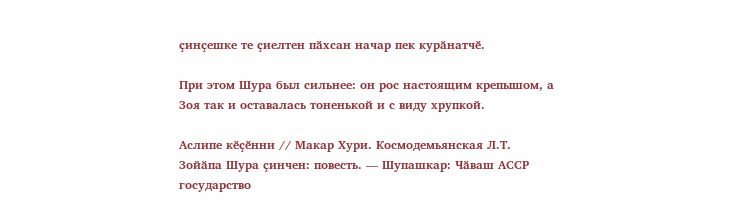ҫинҫешке те ҫиелтен пӑхсан начар пек курӑнатчӗ.

При этом Шура был сильнее: он рос настоящим крепышом, а Зоя так и оставалась тоненькой и с виду хрупкой.

Аслипе кӗҫӗнни // Макар Хури. Космодемьянская Л.Т. Зойӑпа Шура ҫинчен: повесть. — Шупашкар: Чӑваш АССР государство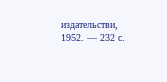издательстви, 1952. — 232 с.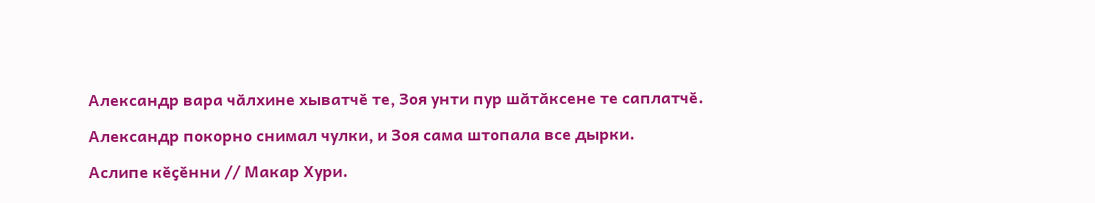Александр вара чӑлхине хыватчӗ те, Зоя унти пур шӑтӑксене те саплатчӗ.

Александр покорно снимал чулки, и Зоя сама штопала все дырки.

Аслипе кӗҫӗнни // Макар Хури.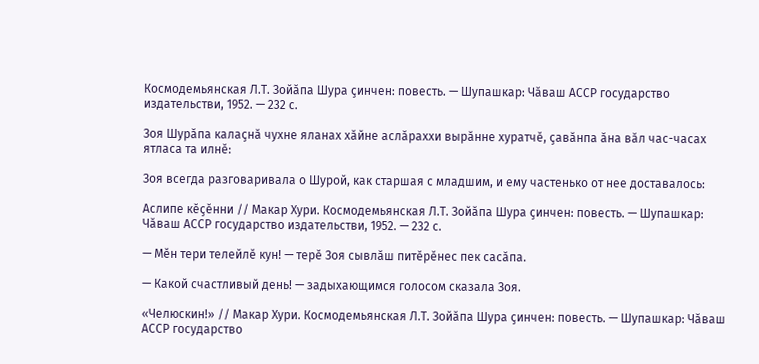Космодемьянская Л.Т. Зойӑпа Шура ҫинчен: повесть. — Шупашкар: Чӑваш АССР государство издательстви, 1952. — 232 с.

Зоя Шурӑпа калаҫнӑ чухне яланах хӑйне аслӑраххи вырӑнне хуратчӗ, ҫавӑнпа ӑна вӑл час-часах ятласа та илнӗ:

Зоя всегда разговаривала о Шурой, как старшая с младшим, и ему частенько от нее доставалось:

Аслипе кӗҫӗнни // Макар Хури. Космодемьянская Л.Т. Зойӑпа Шура ҫинчен: повесть. — Шупашкар: Чӑваш АССР государство издательстви, 1952. — 232 с.

— Мӗн тери телейлӗ кун! — терӗ Зоя сывлӑш питӗрӗнес пек сасӑпа.

— Какой счастливый день! — задыхающимся голосом сказала Зоя.

«Челюскин!» // Макар Хури. Космодемьянская Л.Т. Зойӑпа Шура ҫинчен: повесть. — Шупашкар: Чӑваш АССР государство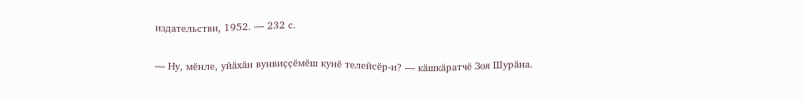издательстви, 1952. — 232 с.

— Ну, мӗнле, уйӑхӑн вунвиҫҫӗмӗш кунӗ телейсӗр-и? — кӑшкӑратчӗ Зоя Шурӑна.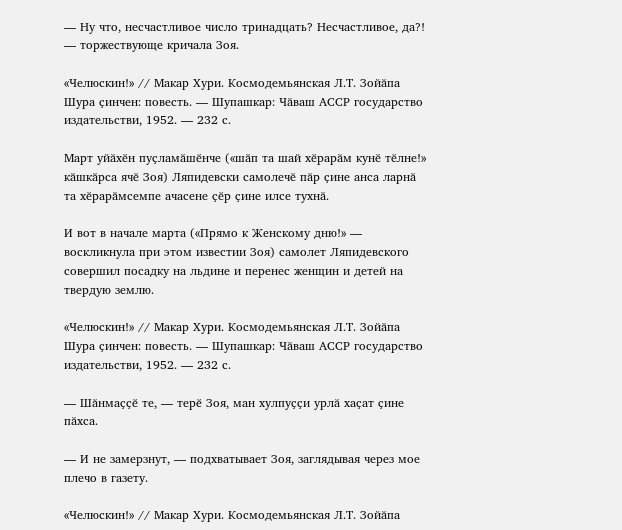— Ну что, несчастливое число тринадцать? Несчастливое, да?! — торжествующе кричала Зоя.

«Челюскин!» // Макар Хури. Космодемьянская Л.Т. Зойӑпа Шура ҫинчен: повесть. — Шупашкар: Чӑваш АССР государство издательстви, 1952. — 232 с.

Март уйӑхӗн пуҫламӑшӗнче («шӑп та шай хӗрарӑм кунӗ тӗлне!» кӑшкӑрса ячӗ Зоя) Ляпидевски самолечӗ пӑр ҫине анса ларнӑ та хӗрарӑмсемпе ачасене ҫӗр ҫине илсе тухнӑ.

И вот в начале марта («Прямо к Женскому дню!» — воскликнула при этом известии Зоя) самолет Ляпидевского совершил посадку на льдине и перенес женщин и детей на твердую землю.

«Челюскин!» // Макар Хури. Космодемьянская Л.Т. Зойӑпа Шура ҫинчен: повесть. — Шупашкар: Чӑваш АССР государство издательстви, 1952. — 232 с.

— Шӑнмаҫҫӗ те, — терӗ Зоя, ман хулпуҫҫи урлӑ хаҫат ҫине пӑхса.

— И не замерзнут, — подхватывает Зоя, заглядывая через мое плечо в газету.

«Челюскин!» // Макар Хури. Космодемьянская Л.Т. Зойӑпа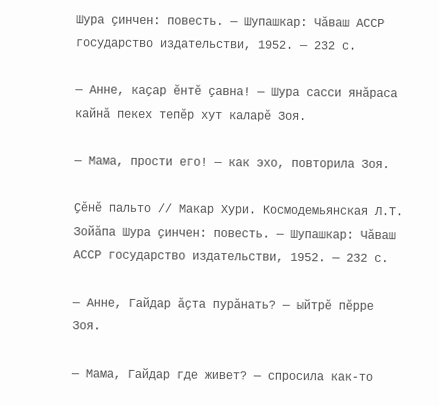Шура ҫинчен: повесть. — Шупашкар: Чӑваш АССР государство издательстви, 1952. — 232 с.

— Анне, каҫар ӗнтӗ ҫавна! — Шура сасси янӑраса кайнӑ пекех тепӗр хут каларӗ Зоя.

— Мама, прости его! — как эхо, повторила Зоя.

Ҫӗнӗ пальто // Макар Хури. Космодемьянская Л.Т. Зойӑпа Шура ҫинчен: повесть. — Шупашкар: Чӑваш АССР государство издательстви, 1952. — 232 с.

— Анне, Гайдар ӑҫта пурӑнать? — ыйтрӗ пӗрре Зоя.

— Мама, Гайдар где живет? — спросила как-то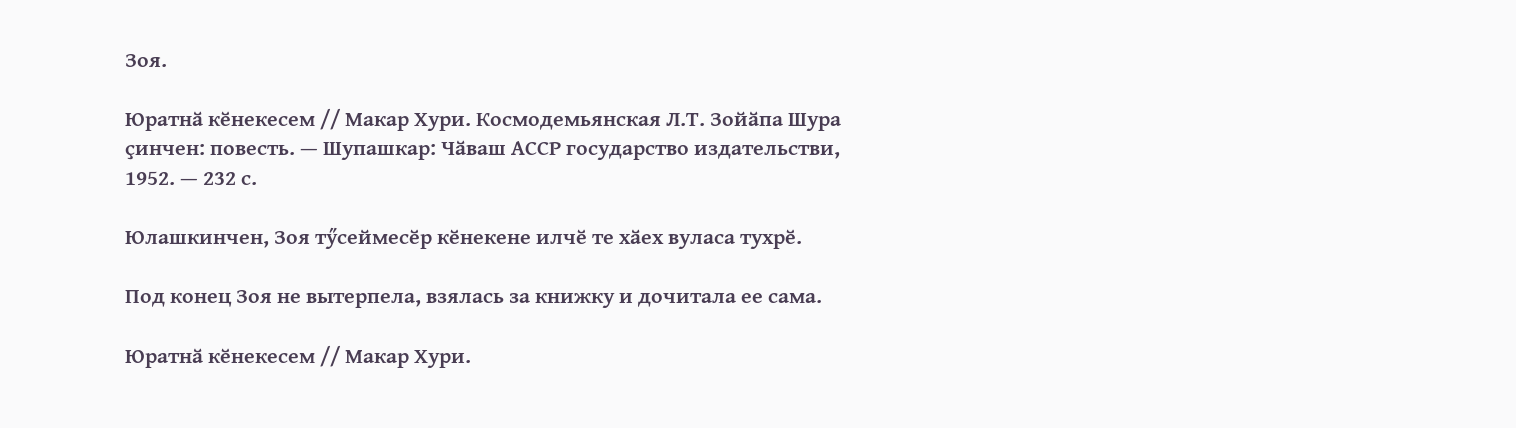Зоя.

Юратнӑ кӗнекесем // Макар Хури. Космодемьянская Л.Т. Зойӑпа Шура ҫинчен: повесть. — Шупашкар: Чӑваш АССР государство издательстви, 1952. — 232 с.

Юлашкинчен, Зоя тӳсеймесӗр кӗнекене илчӗ те хӑех вуласа тухрӗ.

Под конец Зоя не вытерпела, взялась за книжку и дочитала ее сама.

Юратнӑ кӗнекесем // Макар Хури.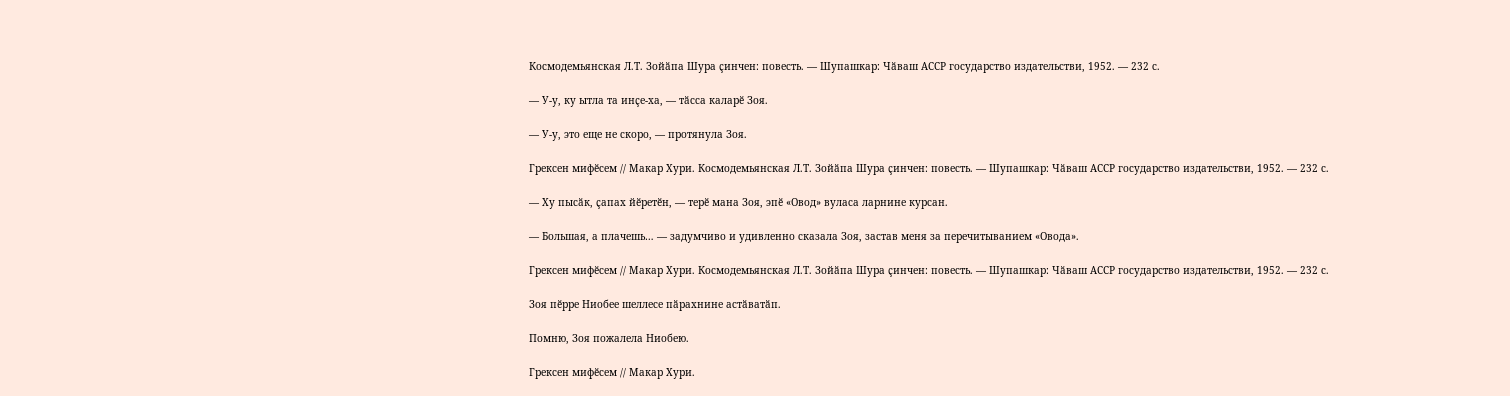Космодемьянская Л.Т. Зойӑпа Шура ҫинчен: повесть. — Шупашкар: Чӑваш АССР государство издательстви, 1952. — 232 с.

— У-у, ку ытла та инҫе-ха, — тӑсса каларӗ Зоя.

— У-у, это еще не скоро, — протянула Зоя.

Грексен мифӗсем // Макар Хури. Космодемьянская Л.Т. Зойӑпа Шура ҫинчен: повесть. — Шупашкар: Чӑваш АССР государство издательстви, 1952. — 232 с.

— Ху пысӑк, ҫапах йӗретӗн, — терӗ мана Зоя, эпӗ «Овод» вуласа ларнине курсан.

— Большая, а плачешь… — задумчиво и удивленно сказала Зоя, застав меня за перечитыванием «Овода».

Грексен мифӗсем // Макар Хури. Космодемьянская Л.Т. Зойӑпа Шура ҫинчен: повесть. — Шупашкар: Чӑваш АССР государство издательстви, 1952. — 232 с.

Зоя пӗрре Ниобее шеллесе пӑрахнине астӑватӑп.

Помню, Зоя пожалела Ниобею.

Грексен мифӗсем // Макар Хури.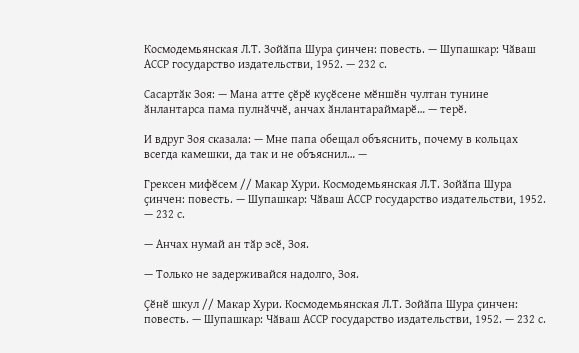Космодемьянская Л.Т. Зойӑпа Шура ҫинчен: повесть. — Шупашкар: Чӑваш АССР государство издательстви, 1952. — 232 с.

Сасартӑк Зоя: — Мана атте ҫӗрӗ куҫӗсене мӗншӗн чултан тунине ӑнлантарса пама пулнӑччӗ, анчах ӑнлантараймарӗ… — терӗ.

И вдруг Зоя сказала: — Мне папа обещал объяснить, почему в кольцах всегда камешки, да так и не объяснил… —

Грексен мифӗсем // Макар Хури. Космодемьянская Л.Т. Зойӑпа Шура ҫинчен: повесть. — Шупашкар: Чӑваш АССР государство издательстви, 1952. — 232 с.

— Анчах нумай ан тӑр эсӗ, Зоя.

— Только не задерживайся надолго, Зоя.

Ҫӗнӗ шкул // Макар Хури. Космодемьянская Л.Т. Зойӑпа Шура ҫинчен: повесть. — Шупашкар: Чӑваш АССР государство издательстви, 1952. — 232 с.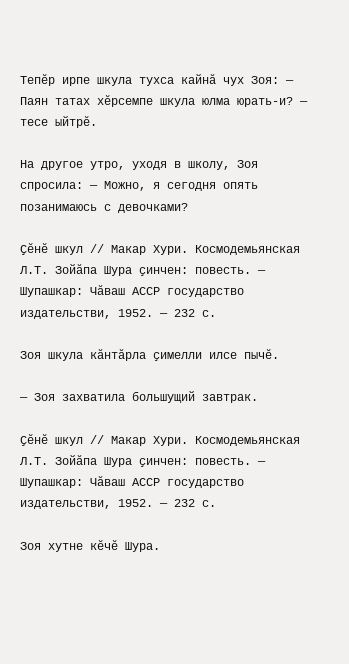Тепӗр ирпе шкула тухса кайнӑ чух Зоя: — Паян татах хӗрсемпе шкула юлма юрать-и? — тесе ыйтрӗ.

На другое утро, уходя в школу, Зоя спросила: — Можно, я сегодня опять позанимаюсь с девочками?

Ҫӗнӗ шкул // Макар Хури. Космодемьянская Л.Т. Зойӑпа Шура ҫинчен: повесть. — Шупашкар: Чӑваш АССР государство издательстви, 1952. — 232 с.

Зоя шкула кӑнтӑрла ҫимелли илсе пычӗ.

— Зоя захватила большущий завтрак.

Ҫӗнӗ шкул // Макар Хури. Космодемьянская Л.Т. Зойӑпа Шура ҫинчен: повесть. — Шупашкар: Чӑваш АССР государство издательстви, 1952. — 232 с.

Зоя хутне кӗчӗ Шура.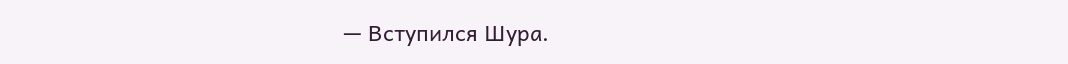— Вступился Шура.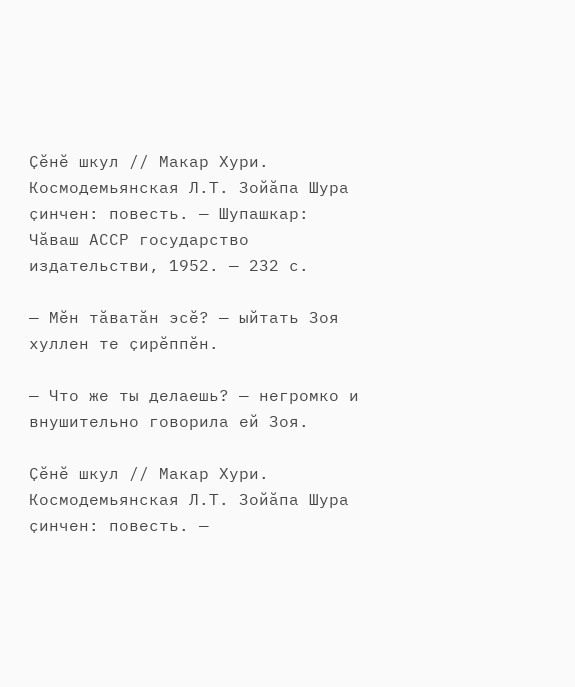Ҫӗнӗ шкул // Макар Хури. Космодемьянская Л.Т. Зойӑпа Шура ҫинчен: повесть. — Шупашкар: Чӑваш АССР государство издательстви, 1952. — 232 с.

— Мӗн тӑватӑн эсӗ? — ыйтать Зоя хуллен те ҫирӗппӗн.

— Что же ты делаешь? — негромко и внушительно говорила ей Зоя.

Ҫӗнӗ шкул // Макар Хури. Космодемьянская Л.Т. Зойӑпа Шура ҫинчен: повесть. —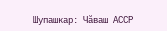Шупашкар: Чӑваш АССР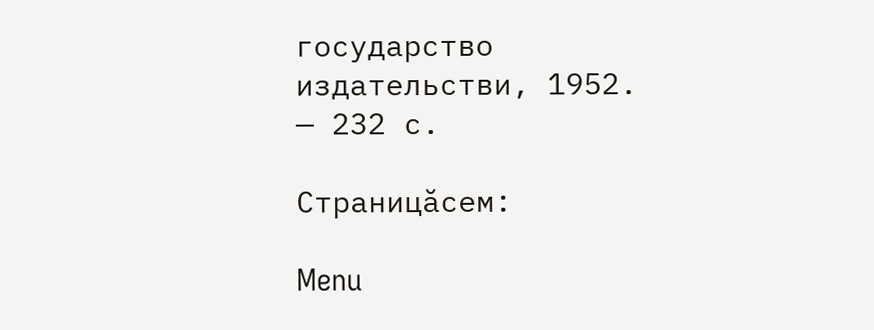государство издательстви, 1952. — 232 с.

Страницăсем:

Menu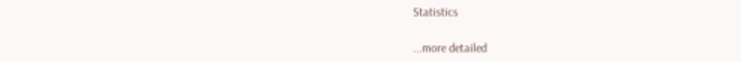Statistics

...more detailed